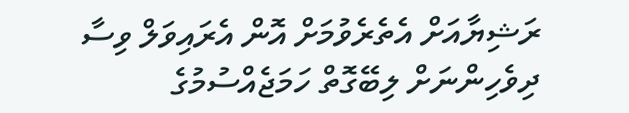ރަޝިޔާއަށް އެތެރެވުމަށް އޮން އެރައިވަލް ވިސާ ދިވެހިންނަށް ލިބޭގޮތް ހަމަޖެއްސުމުގެ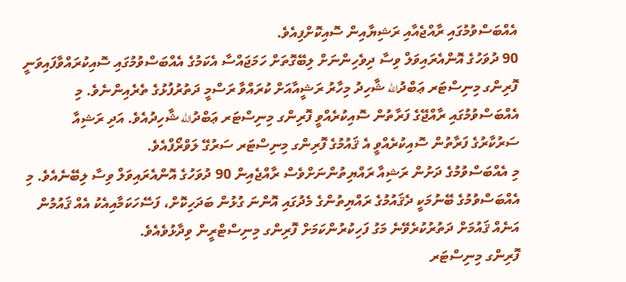އެއްބަސްވުމުގައި ރާއްޖެއާއި ރަޝިޔާއިން ސޮއިކޮށްފިއެވެ.
90 ދުވަހުގެ އޮންއެރައިވަލް ވިސާ ދިވެހިންނަށް ލިބޭގޮތަށް ހަމަޖައްސާ އެކަމުގެ އެއްބަސްވުމުގައި ސޮއިކުރައްވާފައިވަނީ ފޮރިންގ މިނިސްޓަރ ޢަބްދުالله ޝާހިދު މިހާރު ރަޝީއާއަށް ކުރައްވާ ރަސްމީ ދަތުރުފުޅުގެ ތެރެއިންނެވެ. މި އެއްބަސްވުމުގައި ރާއްޖޭގެ ފަރާތުން ސޮއިކުރެއްވީ ފޮރިންގ މިނިސްޓަރ ޢަބްދުالله ޝާހިދުއެވެ. އަދި ރަޝިއާ ސަރުކާރުގެ ފަރާތުން ސޮއިކުރެއްވީ އެ ޤައުމުގެ ފޮރިންގ މިނިސްޓަރ ސަރުގޭ ލަވްރޯފްއެވެ.
މި އެއްބަސްވުމުގެ ދަށުން ރަޝިއާ ރައްޔިތުންނަށްވެސް ރާއްޖެއިން 90 ދުވަހުގެ އޮންއެރައިވަލް ވިސާ ލިބޭނެއެވެ. މި އެއްބަސްވުމުގެ ބޭނުމަކީ ދެޤައުމުގެ ރައްޔިތުންގެ މެދުގައި އޮންނަ ގުޅުން ބަދަހިކޮށް، ފަސޭހަކަމާއިއެކު އެއް ޤައުމުން އަނެއް ޤައުމަށް ދަތުރުކުރެވޭނެ މަގު ފަހިކުރުންކަމަށް ފޮރިންގ މިނިސްޓްރީން ވިދާޅުވެއެވެ.
ފޮރިންގ މިނިސްޓަރ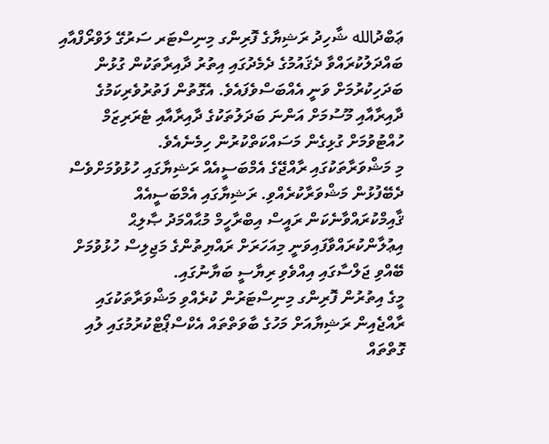ޢަބްދުالله ޝާހިދު ރަޝިޔާގެ ފޮރިންގ މިނިސްޓަރ ސަރުގޭ ލަވްރޯފްއާއި ބައްދަލުކުރައްވާ ދެޤައުމުގެ ދެމެދުގައި އިތުރު ދާއިރާތަކުން ގުޅުން ބަދަހިކުރުމަށް ވަނީ އެއްބަސްވެފައެވެ. އެގޮތުން ފަތުރުވެރިކަމުގެ ދާއިރާއާއި މޫސުމަށް އަންނަ ބަދަލުތަކުގެ ދާއިރާއާއި ޓެރަރިޒަމް ހުއްޓުވުމަށް ގުޅިގެން މަސައްކަތްކުރުން ހިމެނެއެވެ.
މި މަޝްވަރާތަކުގައި ރާއްޖޭގެ އެމްބަސީއެއް ރަޝިޔާގައި ހުޅުވުމަށްވެސް ދެބޭފުޅުން މަޝްވަރާކުރެއްވި. ރަޝިޔާގައި އެމްބަސީއެއް ޤާއިމްކުރައްވާނެކަން ރައީސް އިބްރާހީމް މުޙާއްމަދު ޞާލިޙް އިޢުލާންކުރައްވާފައިވަނީ މިއަހަރަށް ރައްޔިތުންގެ މަޖިލިސް ހުޅުވުމަށް ބޭއްވި ޖަލްސާގައި އިއްވެވި ރިޔާސީ ބަޔާނުގައި.
މީގެ އިތުރުން ފޮރިންގ މިނިސްޓަރުން ކުރެއްވި މަޝްވަރާތަކުގައި ރާއްޖެއިން ރަޝިޔާއަށް މަހުގެ ބާވަތްތައް އެކްސްޕޯޓްކުރުމުގައި ލުއި ގޮތްތައް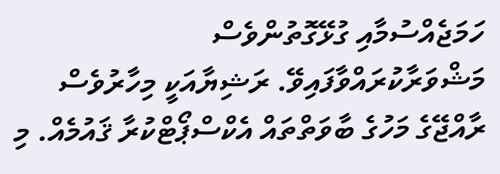ހަމަޖެއްސުމާއި ގުޅޭގޮތުންވެސް މަޝްވަރާކުރައްވާފައިވޭ. ރަޝިޔާއަކީ މިހާރުވެސް ރާއްޖޭގެ މަހުގެ ބާވަތްތައް އެކްސްޕޯޓްކުރާ ޤައުމެއް. މި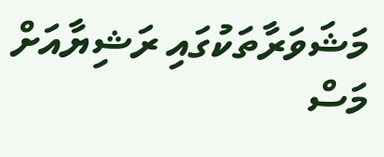މަޝަވަރާތަކުގައި ރަޝިޔާއަށް މަސް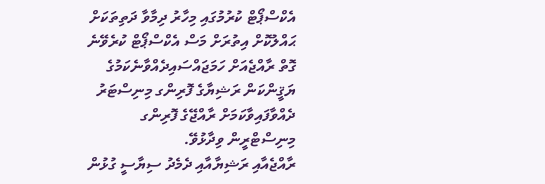އެކްސްޕޯޓް ކުރުމުގައި މިހާރު ދިމާވާ ދަތިތަކަށް ޙައްލުކޮށް އިތުރަށް މަސް އެކްސްޕޯޓް ކުރެވޭނެ ގޮތް ރާއްޖެއަށް ހަމަޖައްސައިދެއްވާނެކަމުގެ ޔަޤީންކަން ރަޝިޔާގެ ފޮރިންގ މިނިސްޓަރު ދެއްވާފައިވާކަމަށް ރާއްޖޭގެ ފޮރިންގ މިނިސްޓްރީން ވިދާޅުވޭ.
ރާއްޖެއާއި ރަޝިޔާއާއި ދެމެދު ސިޔާސީ ގުޅުން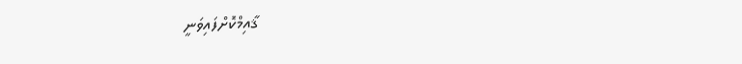ޤާއިމްކޮށްފައިވަނީ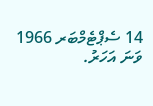14 ސެޕްޓެމްބަރ 1966 ވަނަ އަހަރު.